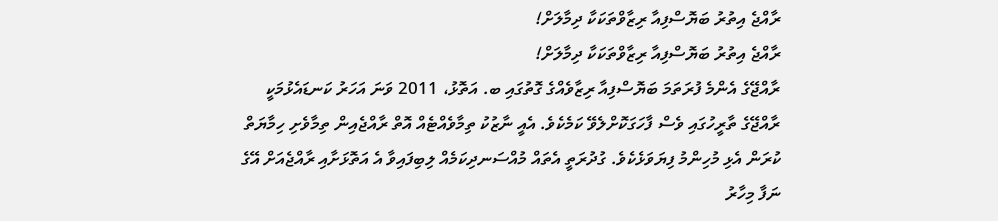ރާއްޖެ އިތުރު ބަޔޮސްފިއާ ރިޒާވްތަކަކާ ދިމާލަށް!
ރާއްޖެ އިތުރު ބަޔޮސްފިއާ ރިޒާވްތަކަކާ ދިމާލަށް!
ރާއްޖޭގެ އެންމެ ފުރަތަމަ ބަޔޮސްފިއާ ރިޒާވެއްގެ ގޮތުގައި ބ. އަތޮޅު، 2011 ވަނަ އަހަރު ކަނޑައެޅުމަކީ ރާއްޖޭގެ ތާރީހުގައި ވެސް ފާހަގަކޮށްލެވޭ ކަމެކެވެ. އެއީ ނާޒުކު ތިމާވެއްޓެއް އޮތް ރާއްޖެއިން ތިމާވެށި ހިމާޔަތް ކުރަން އެޅި މުހިންމު ފިޔަވަޅެކެވެ. ގުދުރަތީ އެތައް މުއްސަނދިކަމެއް ލިބިފައިވާ އެ އަތޮޅަށާއި ރާއްޖެއަށް އޭގެ ނަފާ މިހާރު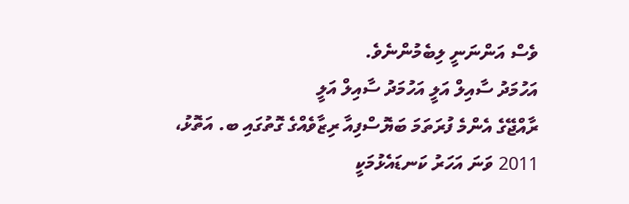ވެސް އަންނަނީ ލިބެމުންނެވެ.
އަހުމަދު ސާއިލް އަލީ އަހުމަދު ސާއިލް އަލީ
ރާއްޖޭގެ އެންމެ ފުރަތަމަ ބަޔޮސްފިއާ ރިޒާވެއްގެ ގޮތުގައި ބ. އަތޮޅު، 2011 ވަނަ އަހަރު ކަނޑައެޅުމަކީ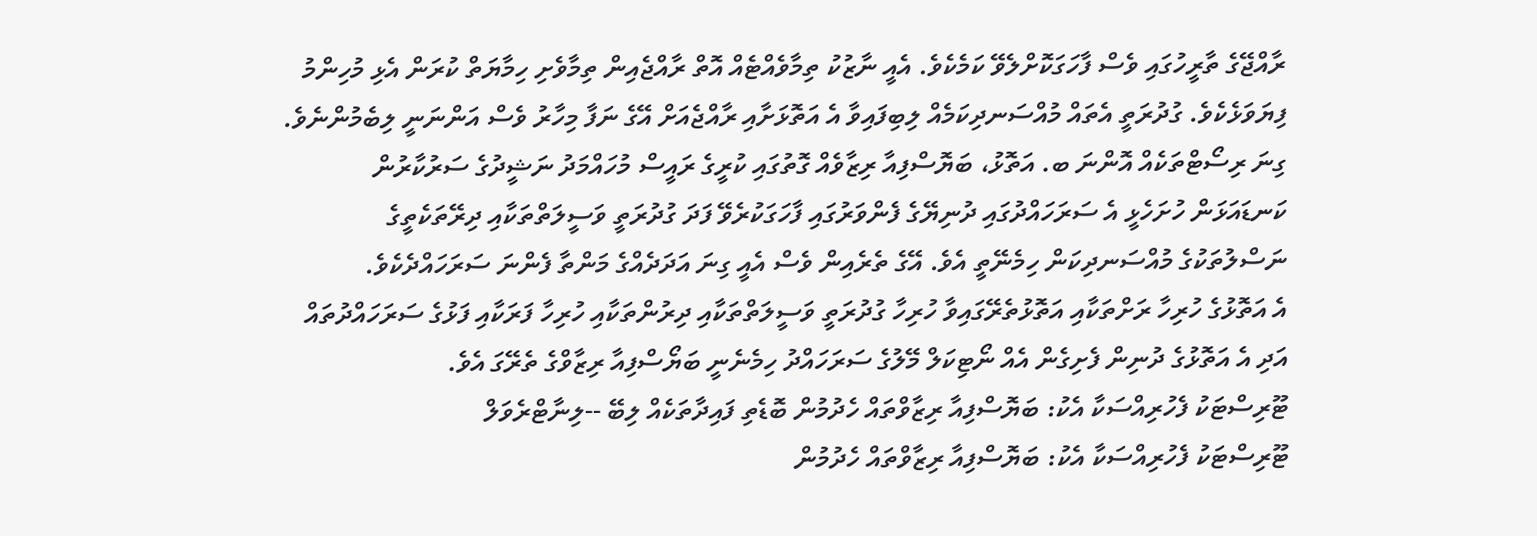ރާއްޖޭގެ ތާރީހުގައި ވެސް ފާހަގަކޮށްލެވޭ ކަމެކެވެ. އެއީ ނާޒުކު ތިމާވެއްޓެއް އޮތް ރާއްޖެއިން ތިމާވެށި ހިމާޔަތް ކުރަން އެޅި މުހިންމު ފިޔަވަޅެކެވެ. ގުދުރަތީ އެތައް މުއްސަނދިކަމެއް ލިބިފައިވާ އެ އަތޮޅަށާއި ރާއްޖެއަށް އޭގެ ނަފާ މިހާރު ވެސް އަންނަނީ ލިބެމުންނެވެ.
ގިނަ ރިސޯޓްތަކެއް އޮންނަ ބ. އަތޮޅު، ބަޔޮސްފިއާ ރިޒާވެއް ގޮތުގައި ކުރީގެ ރައީސް މުހައްމަދު ނަޝީދުގެ ސަރުކާރުން ކަނޑައަޅަން ހުށަހެޅީ އެ ސަރަހައްދުގައި ދުނިޔޭގެ ފެންވަރުގައި ފާހަގަކުރެވޭ ފަދަ ގުދުރަތީ ވަސީލަތްތަކާއި ދިރޭތަކެތީގެ ނަސްލުތަކުގެ މުއްސަނދިކަން ހިމެނޭތީ އެވެ. އޭގެ ތެރެއިން ވެސް އެއީ ގިނަ އަދަދެއްގެ މަންތާ ފެންނަ ސަރަހައްދެކެވެ.
އެ އަތޮޅުގެ ހުރިހާ ރަށްތަކާއި އަތޮޅުތެރޭގައިވާ ހުރިހާ ގުދުރަތީ ވަސީލަތްތަކާއި ދިރުންތަކާއި ހުރިހާ ފަރަކާއި ފަޅުގެ ސަރަހައްދުތައް އަދި އެ އަތޮޅުގެ ދުނިން ފެށިގެން އެއް ނޯޓިކަލް މޭލުގެ ސަރަހައްދު ހިމެނެނީ ބަޔޯސްފިއާ ރިޒާވްގެ ތެރޭގަ އެވެ.
ޓޫރިސްޓަކު ފެހުރިއްސަކާ އެކު: ބަޔޮސްފިއާ ރިޒާވްތައް ހެދުމުން ބޮޑެތި ފައިދާތަކެއް ލިބޭ --ލިނާޓްރެވަލް
ޓޫރިސްޓަކު ފެހުރިއްސަކާ އެކު: ބަޔޮސްފިއާ ރިޒާވްތައް ހެދުމުން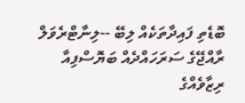ބޮޑެތި ފައިދާތަކެއް ލިބޭ --ލިނާޓްރެވަލް
ރާއްޖޭގެ ސަރަހައްދެއް ބަޔޮސްފިއާ ރިޒާވެއްގެ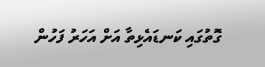ގޮތުގައި ކަނޑައެޅިތާ އަށް އަހަރު ފަހުން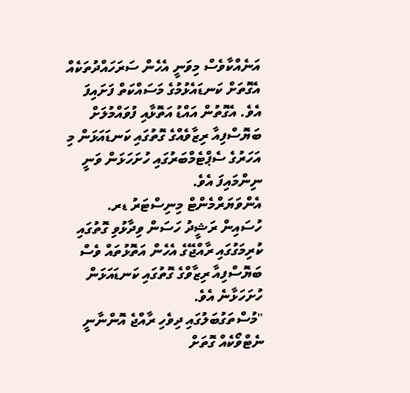އަނެއްކާވެސް މިވަނީ އެހެން ސަރަހައްދުތަކެއް އެގޮތަށް ކަނޑައެޅުމުގެ މަސައްކަތް ފަށައިފަ އެވެ. އެގޮތުން އައްޑު އަތޮޅާއި ފުވައްމުލަށް ބަޔޮސްފިއާ ރިޒާވެއްގެ ގޮތުގައި ކަނޑައަޅަން މި އަހަރުގެ ސެޕްޓެމްބަރުގައި ހުށަހަޅަން ވަނީ ނިންމައިފަ އެވެ.
އެންވަޔަރްމެންޓް މިނިސްޓަރު ޑރ. ހުސައިން ރަޝީދު ހަސަން ވިދާޅުވި ގޮތުގައި ކުރިމަގުގައި ރާއްޖޭގެ އެހެން އަތޮޅުތައް ވެސް ބަޔޮސްފިއާ ރިޒާވްގެ ގޮތުގައި ކަނޑައަޅަން ހުށަހަޅާނެ އެވެ.
"މުސްތަގުބަލުގައި ދިވެހި ރާއްޖެ އޮންނާނީ ނެޓްވޯކެއް ގޮތަށް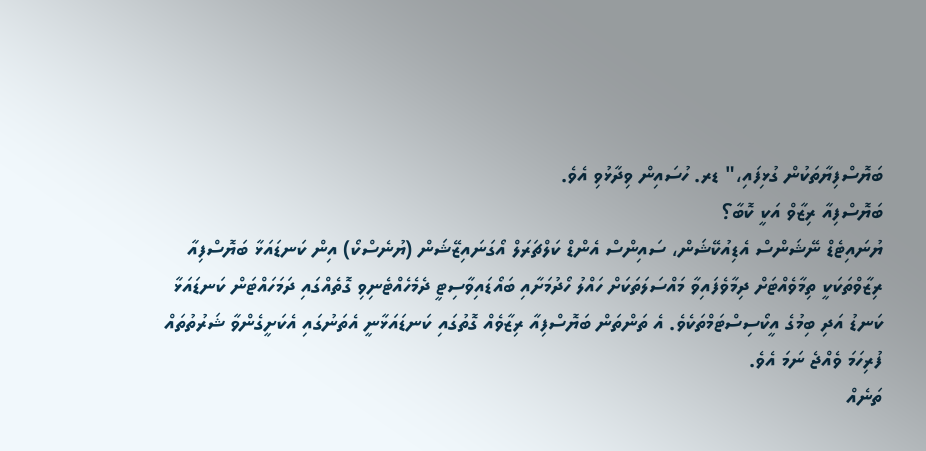ބަޔޮސްފިޔާތަކުން ގުޅިފައި،" ޑރ. ހުސައިން ވިދާޅުވި އެވެ.
ބަޔޮސްފިއާ ރިޒާވް އަކީ ކޮބާ؟
ޔުނައިޓެޑް ނޭޝަންސް އެޑިއުކޭޝަން، ސައިންސް އެންޑް ކަލްޗަރަލް އޯގަނައިޒޭޝަން (ޔުނެސްކޯ) އިން ކަނޑައަޅާ ބަޔޮސްފިއާ ރިޒާވްތަކަކީ ތިމާވެއްޓަށް ދިމާވެފައިވާ މައްސަލަތަކަށް ހައްލު ހޯދުމަށާއި ބައޯޑައިވާސިޓީ ދެމެހެއްޓެނިވި ގޮތެއްގައި ދަމަހައްޓަން ކަނޑައަޅާ ކަނޑު އަދި ބިމުގެ އީކޯސިސްޓަމްތަކެވެ. އެ ތަންތަން ބަޔޮސްފިއާ ރިޒާވެއް ގޮތުގައި ކަނޑައަޅާނީ އެތަނުގައި އެކަށީގެންވާ ޝަރުތުތައް ފުރިހަމަ ވެއްޖެ ނަމަ އެވެ.
ތަނެއް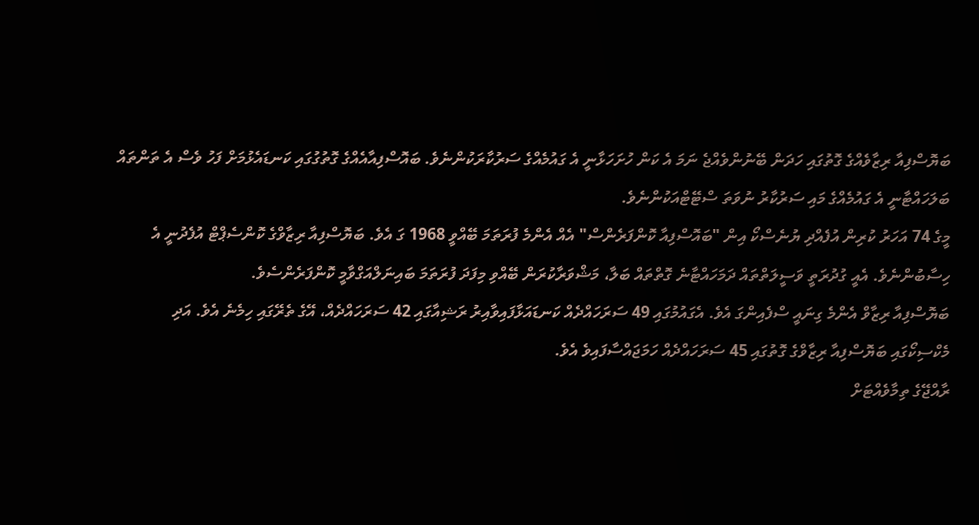ބަޔޮސްފިއާ ރިޒާވެއްގެ ގޮތުގައި ހަދަން ބޭނުންވެއްޖެ ނަމަ އެ ކަން ހުށަހަޅާނީ އެ ގައުމެއްގެ ސަރުކާރަކުންނެވެ. ބައޮސްފިއާއެއްގެ ގޮތުގުގައި ކަނޑައެޅުމަށް ފަހު ވެސް އެ ތަންތައް ބަލަހައްޓާނީ އެ ގައުމެއްގެ މައި ސަރުކާރު ނުވަތަ ސްޓޭޓްއަކުންނެވެ.
މީގެ 74 އަހަރު ކުރިން އުފެއްދި ޔުނެސްކޯ އިން "ބައޮސްފިއާ ކޮންފަރެންސް" އެއް އެންމެ ފުރަތަމަ ބޭއްވީ 1968 ގަ އެވެ. ބަޔޮސްފިއާ ރިޒާވްގެ ކޮންސެޕްޓް އުފެދުނީ އެ ހިސާބުންނެވެ. އެއީ ގުދުރަތީ ވަސީލަތްތައް ދަމަހައްޓާނެ ގޮތްތައް ބަލާ، މަޝްވަރާކުރަން ބޭއްވި މިފަދަ ފުރަތަމަ ބައިނަލްއަގްވާމީ ކޮންފަރެންސެވެ.
ބަޔޮސްފިއާ ރިޒާވް އެންމެ ގިނައީ ސްފެއިންގަ އެވެ. އެގައުމުގައި 49 ސަރަހައްދެއް ކަނޑައަޅާފައިވާއިރު ރަޝިއާގައި 42 ސަރަހައްދެއް، އޭގެ ތެރޭގައި ހިމެނެ އެވެ. އަދި މެކްސިކޯގައި ބަޔޮސްފިއާ ރިޒާވްގެ ގޮތުގައި 45 ސަރަހައްދެއް ހަމަޖައްސާފައިވެ އެވެ.
ރާއްޖޭގެ ތިމާވެއްޓަށް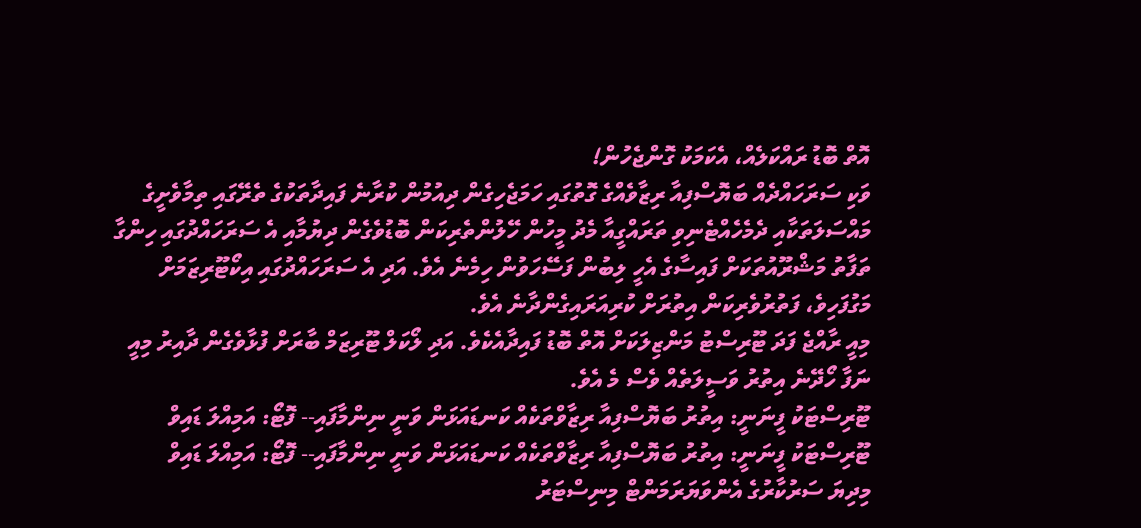އޮތް ބޮޑު ރައްކަލެއް، އެކަމަކު ގޮންޖެހުން!
ވަކި ސަރަހައްދެއް ބަޔޮސްފިއާ ރިޒާވެއްގެ ގޮތުގައި ހަމަޖެހިގެން ދިއުމުން ކުރާނެ ފައިދާތަކުގެ ތެރޭގައި ތިމާވެށީގެ މައްސަލަތަކާއި ދެމެހެއްޓެނިވި ތަރައްގީއާ މެދު މީހުން ހޭލުންތެރިކަން ބޮޑުވެގެން ދިޔުމާއި އެ ސަރަހައްދުގައި ހިންގާ ތަފާތު މަޝްރޫއުތަކަށް ފައިސާގެ އެހީ ލިބުން ފަސޭހަވުން ހިމެނެ އެވެ. އަދި އެ ސަރަހައްދުގައި އިކޯޓޫރިޒަމަށް މަގުފަހިވެ، ފަތުރުވެރިކަން އިތުރަށް ކުރިއަރައިގެންދާނެ އެވެ.
މިއީ ރާއްޖެ ފަދަ ޓޫރިސްޓު މަންޒިލަކަށް އޮތް ބޮޑު ފައިދާއެކެވެ. އަދި ލޯކަލް ޓޫރިޒަމް ބާރަށް ފުޅާވެގެން ދާއިރު މިއީ ނަފާ ހޯދޭނެ އިތުރު ވަސީލަތެއް ވެސް މެ އެވެ.
ޓޫރިސްޓަކު ފީނަނީ: އިތުރު ބަޔޮސްފިއާ ރިޒާވްތަކެއް ކަނޑައަޅަން ވަނީ ނިންމާފައި-- ފޮޓޯ: އަމިއްލަ ޑައިވް
ޓޫރިސްޓަކު ފީނަނީ: އިތުރު ބަޔޮސްފިއާ ރިޒާވްތަކެއް ކަނޑައަޅަން ވަނީ ނިންމާފައި-- ފޮޓޯ: އަމިއްލަ ޑައިވް
މިދިޔަ ސަރުކާރުގެ އެންވަޔަރަމަންޓް މިނިސްޓަރު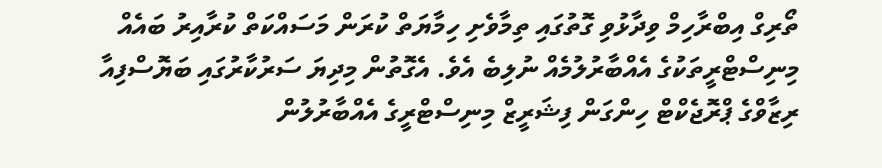ތޯރިގް އިބްރާހިމް ވިދާޅުވި ގޮތުގައި ތިމާވެށި ހިމާޔަތް ކުރަން މަސައްކަތް ކުރާއިރު ބައެއް މިނިސްޓްރީތަކުގެ އެއްބާރުލުމެއް ނުލިބެ އެވެ. އެގޮތުން މިދިޔަ ސަރުކާރުގައި ބަޔޮސްފިއާ ރިޒާވްގެ ޕްރޮޖެކްޓް ހިންގަން ފިޝަރީޒް މިނިސްޓްރީގެ އެއްބާރުލުން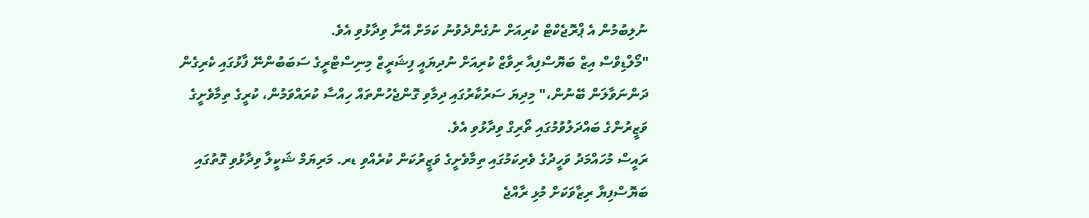ނުލިބުމުން އެ ޕްރޮޖެކްޓް ކުރިއަށް ނުގެންދެވުނު ކަމަށް އޭނާ ވިދާޅުވި އެވެ.
"މޯލްޑިވްސް އިޒް ބަޔޮސްފިއާ ރިވާޒް ކުރިއަށް ނުދިޔައީ ފިޝަރީޒް މިނިސްޓްރީގެ ސަބަބުންނޭ ފާޅުގައި ކެރިގެން ދަންނަވާލަން ބޭނުން،" މިދިޔަ ސަރުކާރުގައި ދިމާވި ގޮންޖެހުންތައް ހިއްސާ ކުރައްވަމުން، ކުރީގެ ތިމާވެށީގެ ވަޒީރުންގެ ބައްދަލުވުމުގައި ތޯރިގް ވިދާޅުވި އެވެ.
ރައީސް މުހައްމަދު ވަހީދުގެ ވެރިކަމުގައި ތިމާވެށީގެ ވަޒީރުކަން ކުރެއްވި ޑރ. މަރިޔަމް ޝަކީލާ ވިދާޅުވި ގޮތުގައި ބަޔޮސްފިޔާ ރިޒާވަކަށް މުޅި ރާއްޖެ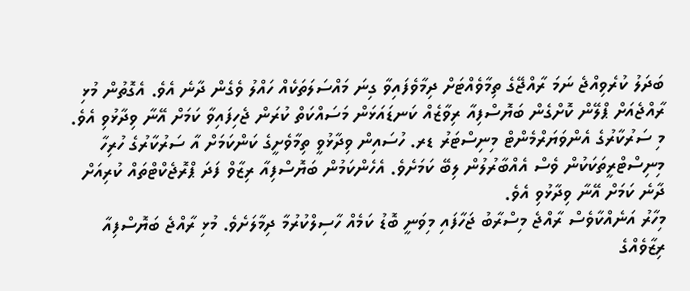ބަދަލު ކުރެވިއްޖެ ނަމަ ރާއްޖޭގެ ތިމާވެއްޓަށް ދިމާވެފައިވާ ގިނަ މައްސަލަތަކެއް ހައްލު ވެގެން ދާނެ އެވެ. އެގޮތުން މުޅި ރާއްޖެއަށް ޕްލޭން ކޮށްގެން ބަޔޮސްފިއާ ރިވާޒެއް ކަނޑައަޅަން މަސައްކަތް ކުރަން ޖެހިފައިވާ ކަމަށް އޭނާ ވިދާޅުވި އެވެ.
މި ސަރުކާރުގެ އެންވަޔަރްމެންޓް މިނިސްޓަރު ޑރ. ހުސައިން ވިދާޅުވީ ތިމާވެށީގެ ކަންކަމަށް އާ ސަރުކާރުގެ ހުރިހާ މިނިސްޓްރީތަކަކުން ވެސް އެއްބާރުލުން ލިބޭ ކަމަށެވެ. އެހެންކަމުން ބަޔޮސްފިއާ ރިޒާވް ފަދަ ޕްރޮޖެކްޓްތައް ކުރިއަށް ދާނެ ކަމަށް އޭނާ ވިދާޅުވި އެވެ.
މިހާރު އަނެއްކާވެސް ރާއްޖެ މިސްރާބު ޖަހާފައި މިވަނީ ބޮޑު ކަމެއް ހާސިލްކުރުމާ ދިމާލަށެވެ. މުޅި ރާއްޖެ ބަޔޮސްފިއާ ރިޒާވެއްގެ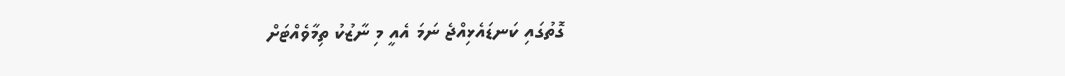ގޮތުގައި ކަނޑައެޅިއްޖެ ނަމަ އެއީ މި ނާޒުކު ތިމާވެއްޓަށް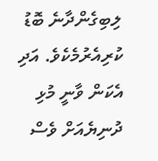ލިބިގެންދާނެ ބޮޑު ކުރިއެރުމެކެވެ. އަދި އެކަން ވާނީ މުޅި ދުނިޔެއަށް ވެސް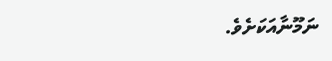ނަމޫނާއަކަށެވެ.